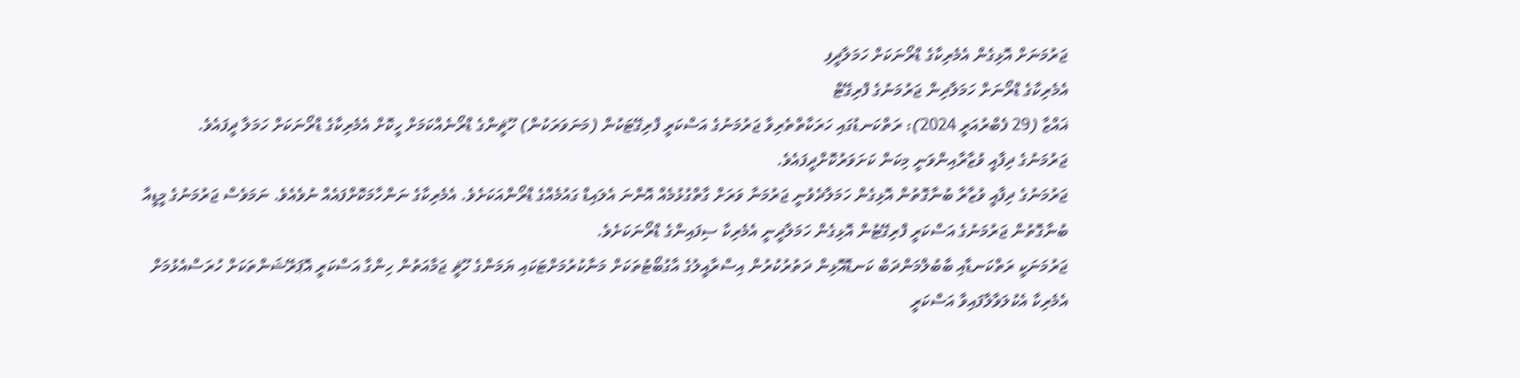ޖަރުމަނަށް އޮޅިގެން އެމެރިކާގެ ޑްރޯނަކަށް ހަމަލާދީފި
އެމެރިކާގެ ޑްރޯނަށް ހަމަލާދިން ޖަރުމަނުގެ ފްރިގޭޓް
ޣައްޒާ (29 ފެބްރުއަރީ 2024): ރަތްކަނޑުގައި ހަރަކާތްތެރިވާ ޖަރުމަނުގެ އަސްކަރީ ފްރިގޭޓަކުން (މަނަވަރަކުން) ހޫޘީންގެ ޑްރޯނެއްކަމަށް ހީކޮށް އެމެރިކާގެ ޑްރޯނަކަށް ހަމަލާ ދީފައެވެ.
ޖަރުމަނުގެ ދިފާއީ ވުޒާރާއިންވަނީ މިކަން ކަށަވަރުކޮށްދީފައެވެ.
ޖަރުމަނުގެ ދިފާއީ ވުޒާރާ ބުނާގޮތުން އޮޅިގެން ހަމަލާދެވުނީ ޖަރުމަނާ ވަރަށް ގާތްގުޅުމެއް އޮންނަ އެލައިޑް ގައުމެއްގެ ޑްރޯންއަކަށެވެ. އެމެރިކާގެ ނަންހާމަކޮށްފައެއް ނުވެއެވެ. ނަމަވެސް ޖަރުމަނުގެ މީޑީއާ ބުނާގޮތުން ޖަރުމަނުގެ އަސްކަރީ ފްރިގޭޓުން އޮޅިގެން ހަމަލާދީނީ އެމެރިކާ ސިފައިންގެ ޑްރޯނަކަށެވެ.
ޖަރުމަނަކީ ރަތްކަނޑާއި ބާބުލްމަންދަބް ކަނޑޮއޮޅިން ދަތުރުކުރުން އިސްރާއީލުގެ އާގުބޯޓުތަކަށް މަނާކުރުމަށްޓަކައި ޔަމަންގެ ހޫޘީ ޖަމާއަތުން ހިންގާ އަސްކަރީ އޮޕަރޭޝަންތަކަށް ހުރަސްއެޅުމަށް އެމެރިކާ އެކުލަވާލާފައިވާ އަސްކަރީ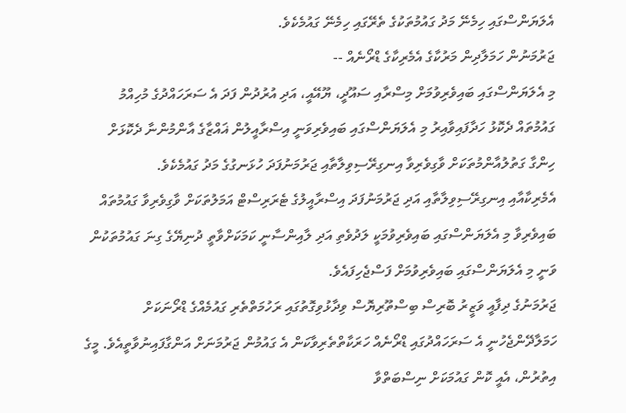އެލަޔަންސްގައި ހިމެނޭ މަދު ގައުމުތަކުގެ ތެރޭގައި ހިމެނޭ ގައުމެކެވެ.
ޖަރުމަނުން ހަމަލާދިން މަރުކާގެ އެމެރިކާގެ ޑްރޯނެއް --
މި އެލަޔަންސްގައި ބައިވެރިވުމަށް މިސްރާއި ސައޫދީ، ޔޫއޭއީ، އަދި އުރުދުން ފަދަ އެ ސަރަހައްދުގެ މުހިއްމު ގައުމުތައް ދެކޮޅު ހަދާފައިވާއިރު މި އެލަޔަންސްގައި ބައިވެރިވަނީ އިސްރާއީލުން ޣައްޒާގެ އާންމުންނާ ދެކޮޅަށް ހިންގާ ގަތުލުއާންމުތަކަށް ވާގިވެރިވާ އިނގިރޭސިވިލާތާއި ޖަރުމަނުފަދަ ހުޅަނގުގެ މަދު ގައުމެކެވެ.
އެމެރިކާއާއި އިނގިރޭސިވިލާތާއި އަދި ޖަރުމަނުފަދަ އިސްރާއީލުގެ ޓެރަރިސްޓް އަމަލުތަކަށް ވާގިވެރިވާ ގައުމުތައް ބައިވެރިވާ މި އެލަޔަންސްގައި ބައިވެރިވުމަކީ ލަދުވެތި އަދި ލާއިންސާނީ ކަމަކަށްވާތީ ދުނިޔޭގެ ގިނަ ގައުމުތަކުން ވަނީ މި އެލަޔަންސްގައި ބައިވެރިވުމަށް ފަސްޖެހިފައެވެ.
ޖަރުމަނުގެ ދިފާއީ ވަޒީރު ބޮރިސް ބިސްތޫރިޔޮސް ވިދާޅުވިގޮތުގައި ރަހުމަތްތެރި ގައުމެއްގެ ޑްރޯނަކަށް ހަމަލާދޭންޖެހުނީ އެ ސަރަހައްދުގައި ޑްރޯނެއް ހަރަކާތްތެރިވާކަން އެ ގައުމުން ޖަރުމަނަށް އަންގާފައިނުވާތީއެވެ. މީގެ އިތުރުން، އެއީ ކޮން ގައުމަކަށް ނިސްބަތްވާ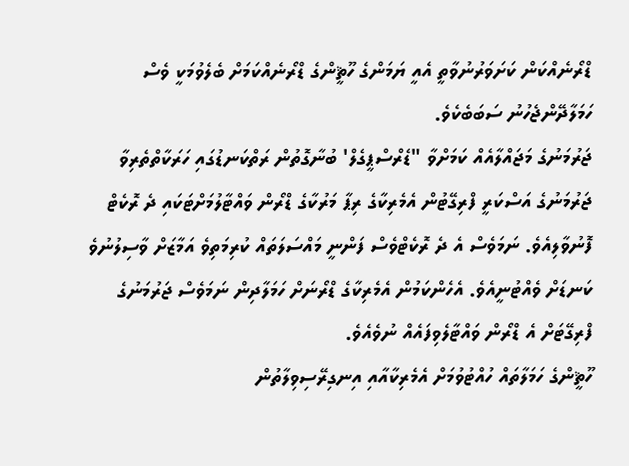ޑްރޯނެއްކަން ކަށަވަރުނުވާތީ އެއީ ޔަމަންގެ ހޫޘީންގެ ޑްރޯނެއްކަމަށް ބެލެވުމަކީ ވެސް ހަމަލާދޭންޖެހުނު ސަބަބެކެވެ.
ޖަރުމަނުގެ މަޖައްލާއެއް ކަމަށްވާ "ޑެރްސްޕީގެލް' ބުނާގޮތުން ރަތްކަނޑުގައި ހަރަކާތްތެރިވާ ޖަރުމަނުގެ އަސްކަރީ ފްރިގޭޓުން އެމެރިކާގެ ރިޕާ މަރުކާގެ ޑްރޯން ވައްޓާލުމަށްޓަކައި ދެ ރޮކެޓް ފޮނުވާލިއެވެ. ނަމަވެސް އެ ދެ ރޮކެޓްވެސް ފަންނީ މައްސަލަތައް ކުރިމަތިވެ އަމާޒަށް ވާސިލުނުވެ ކަނޑަށް ވެއްޓުނީއެވެ. އެހެންކަމުން އެމެރިކާގެ ޑްރޯނަށް ހަމަލާދިން ނަމަވެސް ޖަރުމަނުގެ ފްރިގޭޓަށް އެ ޑްރޯން ވައްޓާލެވިފައެއް ނުވެއެވެ.
ހޫޘީންގެ ހަމަލާތައް ހުއްޓުވުމަށް އެމެރިކާއާއި އިނގިރޭސިވިލާތުން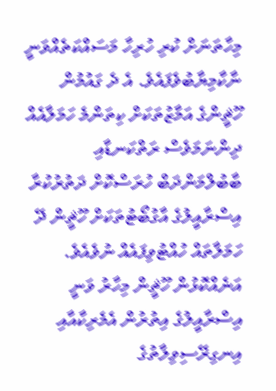މިހާތަނަށް ކުރި ހުރިހާ މަސައްކަތެއްވަނީ ނާކާމިޔާބުވެފައެވެ. އެ ދެ ގައުމުން ހޫޘީންގެ އަމާޒުތަކަށް ކިތަންމެ ހަމަލާއެއް ދިންނަމަވެސް ރަތްކަނޑާއި ބާބުލްމަންދަބް ހުރަސްކޮށް ދަތުރުކުރާ އިސްރާއީލުގެ އާގުބޯޓުތަކަށް ހޫޘީން ދޭ ހަމަލާތައް ހުއްޓުވިފައެއް ނުވެއެވެ.
އަނެއްކޮޅުން ހޫޘީން މިހާރު ވަނީ އިސްރާއީލުގެ އިތުރުން އެމެރިކާއާއި އިނގިރޭސިވިލާތުގެ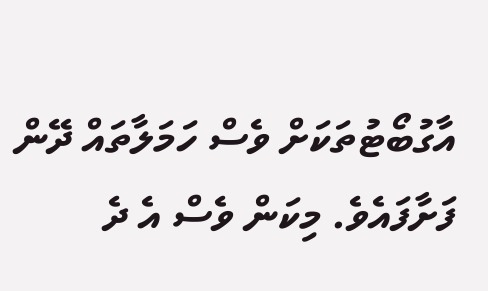އާގުބޯޓުތަކަށް ވެސް ހަމަލާތައް ދޭން ފަށާފައެވެ. މިކަން ވެސް އެ ދެ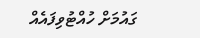ގައުމަށް ހުއްޓުވިފައެއް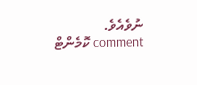ނުވެއެވެ.
comment ކޮމެންޓް